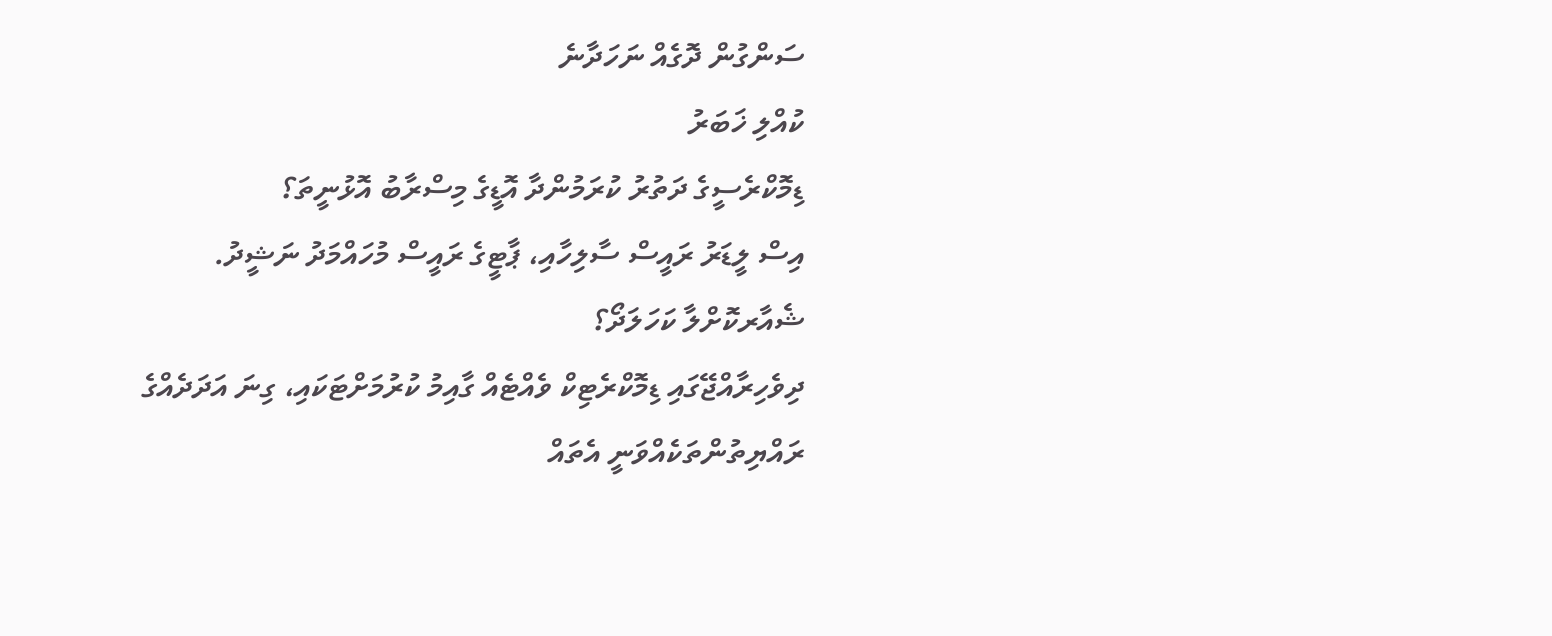ސަންގުން ދޮގެއް ނަހަދާނެ
ކުއްލި ޚަބަރު
ޑިމޮކްރެސީގެ ދަތުރު ކުރަމުންދާ އޮޑީގެ މިސްރާބު އޮޅުނީތަ؟
އިސް ލީޑަރު ރައީސް ސާލިހާއި، ޕާޓީގެ ރައީސް މުހައްމަދު ނަޝީދު.
ޝެއާރކޮށްލާ ކަހަލަދޯ؟
ދިވެހިރާއްޖޭގައި ޑިމޮކްރެޓިކް ވެއްޓެއް ގާއިމު ކުރުމަށްޓަކައި، ގިނަ އަދަދެއްގެ ރައްޔިތުންތަކެއްވަނީ އެތައް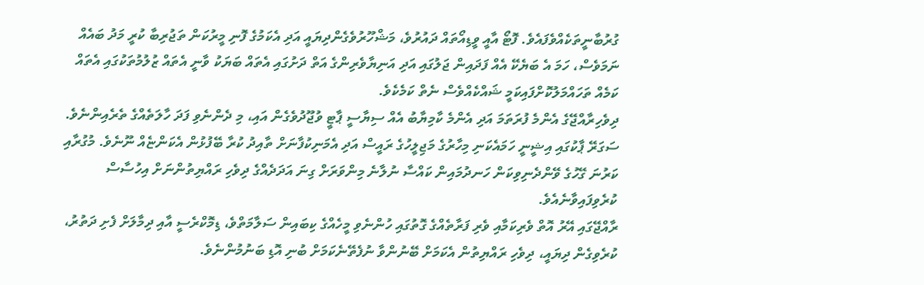ގުރުބާނީތަކެއްވެފައެވެ. ފޮޓޯ އާއީ ވީޑިއޯތައް ދައުރުވެ، މަޝްހޫރުވެގެންދިޔައީ އަދި އެކަމުގެ ފޮނި މީރުކަން ތަޖުރިބާ ކުރީ މަދު ބައެއް ނަމަވެސް، ހަމަ އެ ބަޔެކޭ އެއް ފަދައިން ޖަލުގައި އަދި އަނިޔާވެރިންގެ އަތް ދަށުގައި އެތައް ބަޔަކު ވާނީ އެތައް ޒުލުމުތަކުގައި އެތައް ކަމެއް ތަހައްމަލުކޮށްފައިކަމީ ޝައްކެއްވެސް ނެތް ކަމެކެވެ.
ދިވެހިރާއްޖޭގެ އެންމެ ފުރަތަމަ އަދި އެންމެ ކާމިޔާބު އެއް ސިޔާސީ ޕާޓީ ވުޖޫދުވެގެން އައި، މި ދެންނެވި ފަދަ ހާލަތެއްގެ ތެރެއިންނެވެ. ސަގަރޭ ޕާކުގައި އިޝީނީ ހަމައެކަނި މިހާރުގެ މަޖިލީހުގެ ރައީސް އަދި އެމަނިކުފާނަށް ތާއިދު ކުރާ ބޭފުޅުން އެކަންޏެއް ނޫނެވެ. މުގުރާއި ކަރުނަ ގޭހުގެ ވޭންދެނިވިކަން ހަނދުމައިން ކައްސާ ނުލާނެ މިންވަރަށް ގިނަ އަދަދެއްގެ ދިވެހި ރައްޔިތުންނަށް އިހުސާސް ކުރެވިފައިވާނެއެވެ.
ރާއްޖޭގައި އޭރު އޮތް ވެރިކަމާއި ވެރި ފަރާތެއްގެ ގޮތުގައި ހުންނެވި މީހެއްގެ ކިބައިން ސަލާމަތްވެ، ޑިމޮކްރެސީ އާއި ދިމާލަށް ފެށި ދަތުރު، ކުރެވިގެން ދިޔައީ، ދިވެހި ރައްޔިތުން އެކަމަށް ބޭނުންވާ ނުފެތޭނެކަމަށް ބުނި އޮޑި ބަނުމުންނެވެ.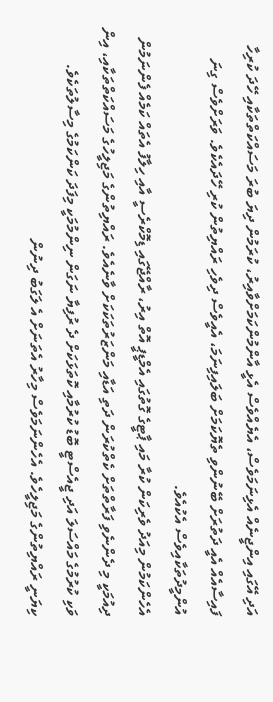އަދި އޭގައި އިންޖީނެއް އެޅިނަމަވެސް، އެޔެއްވެސް އެޅީ އާންމުންކަމަށްވާއިރު، ކުރަމުން ދިޔަ ބުރަ މަސައްކަތްތަކާއި ހޭދަ ކުރިހާ ފައިސާއެއް އެއީ ދަތުރަށް ބޭނުންވި ތެޔޮކަމަށް ބަލައިފިނަމަ، އެއީވެސް ދިވެހި ރައްޔިތުން ކުރި ހޭދައެކެވެ. ވަރަށްވެސް ގިނަ އުންމީދުތަކާއިވެސް އެކުއެވެ.
އެހެންކަމުން މިއަދު ވެރިކަން ކުރާ މައި ޕާޓީގެ ގޮތުގައި އެމްޑީޕީ އޮތް އިރު، ރާއްޖޭގައި ޑިމޮކްރެސީ އާއި ހިލާފު އެތައް ކަމެއް ފެންނަމުން ދިއުމަކީ މި ދެންނެވި ފަރާތްތަށް ކެތްކުރަން ދަތި އަޑާއި މަންޒަރުތަކަކަށް ވާނެއެވެ. ރައްޔިތުންގެ މަޖިލީހުގެ މަސައްކަތްތަކާއި، އިން ވަކި ކުރުމުގެ މައްސަލަ އަދި ޖީއެސްޓީ ބޮޑު ކުރުމާއި ކޮތަޅަކަށް ދެ ރުފިޔާ ނަގަން ނިންމުމަކީ މިފަދަ ކަންކަމުގެ މިސާލުތަކެވެ.
ކިޔަނީ ރައްޔިތުންގެ މަޖިލީހެވެ. އެހެންނަމަވެސް މިހާރު އެތަނަށް އެ ލަގަބު ދިނުން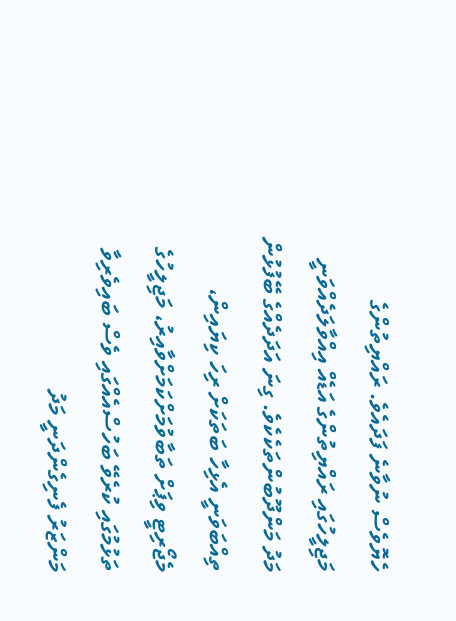ހެޔޮވެސް ނުވާނެ ފަދައެވެ. ރައްޔިތުންގެ މަޖިލީހުގައި ރައްޔިތުންގެ އަޑެއް އިއްވާލަދެއްވަނީ މަދު މަންދޫބުންތަކެކެވެ. ގިނަ އަދަދެއްގެ ބޭފުޅުން ތިއްބަވަނީ އެޅިހާ ބަތަކަށް ރިހަ ކިޔައިން، މެޖޯރިޓީ ވިޕަށް ތަބާވުމަށްކަމަށްވާއިރު، މަޖިލީހުގެ ތަޅުމުގައި ކުރެވޭ ބަހުސްއެއްގައި ވެސް ބައިވެރިވާ މަންޒަރު ފެނިގެންދަނީ މަދު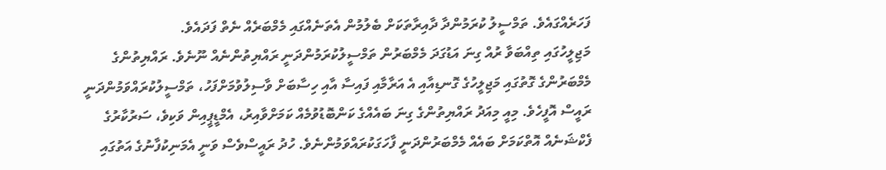ފަހަރެއްގައެވެ. ތަމްސީލު ކުރަމުންދާ ދާއިރާތަކަށް ބެލުމުން އެތަނެއްގައި މެމްބަރެއް ނެތް ފަދައެވެ.
މަޖިލީހުގައި ތިއްބަވާ ރުއް ގިނަ އަޑުގަދަ މެމްބަރުން ތަމްސީލުކުރަމުންދަނީ ރައްޔިތުންނެއް ނޫނެވެ. ރައްޔިތުންގެ މެމްބަރުންގެ ގޮތުގައި މަޖިލީހުގެ ގޮނޑިއާއި އެ އަރާމާއި ފައިސާ އާއި ހިސާބަށް ވާސިލުވުމަށްފަހު، ތަމްސީލުކުރައްވަމުންދަނީ ރައީސް އޮފީހެވެ. މިއީ މިއަދު ރައްޔިތުންގެ ގިނަ ބައެއްގެ ކަންބޮޑުވުމެއް ކަމަށްވާއިރު، އެމްޑީޕީއިން ވަކިވެ، ސަރުކާރުގެ ފެކްޝަނެއް އޮތްކަމަށް ބައެއް މެމްބަރުންދަނީ ފާހަގަކުރައްވަމުންނެވެ. ހުދު ރައީސްވެސް ވަނީ އެމަނިކުފާނުގެ އަތުގައި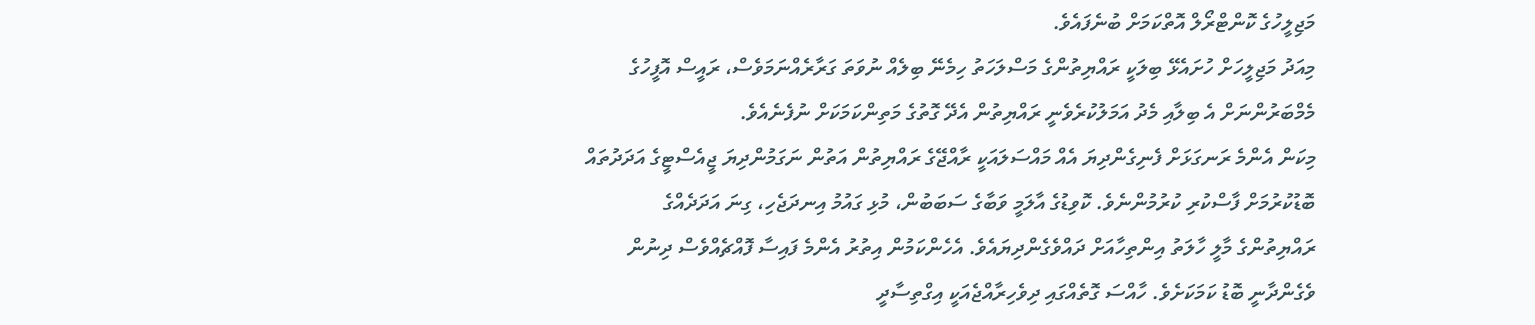މަޖިލީހުގެ ކޮންޓްރޯލް އޮތްކަމަށް ބުނެފައެވެ.
މިއަދު މަޖިލީހަށް ހުށައެޅޭ ބިލަކީ ރައްޔިތުންގެ މަސްލަހަތު ހިމެނޭ ބިލެއް ނުވަތަ ގަރާރެއްނަމަވެސް، ރައީސް އޮފީހުގެ މެމްބަރުންނަށް އެ ބިލާއި މެދު އަމަލުކުރެވެނީ ރައްޔިތުން އެދޭ ގޮތުގެ މަތިންކަމަކަށް ނުފެނެއެވެ.
މިކަން އެންމެ ރަނގަޅަށް ފެނިގެންދިޔަ އެއް މައްސަލައަކީ ރާއްޖޭގެ ރައްޔިތުން އަތުން ނަގަމުންދިޔަ ޖީއެސްޓީގެ އަދަދުތައް ބޮޑުކުރުމަށް ފާސްކުރި ކުރުމުންނެވެ. ކޮވިޑުގެ އާލަމީ ވަބާގެ ސަބަބުން، މުޅި ގައުމު އިނދަޖެހި، ގިނަ އަދަދެއްގެ ރައްޔިތުންގެ މާލީ ހާލަތު އިންތިހާއަށް ދައްވެގެންދިޔައެވެ. އެހެންކަމުން އިތުރު އެންމެ ފައިސާ ފޮއްޗެއްވެސް ދިނުން ވެގެންދާނީ ބޮޑު ކަމަކަށެވެ. ހާއްސަ ގޮތެއްގައި ދިވެހިރާއްޖެއަކީ އިގްތިސާދީ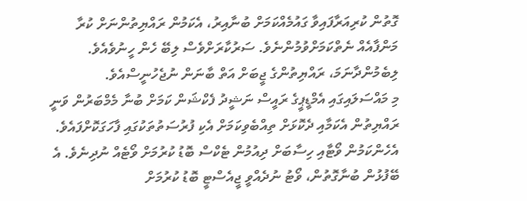ގޮތުން ކުރިއަރާފައިވާ ގައުމެއްކަމަށް ބުނާއިރު، އެކަމުން ރައްޔިތުންނަށް ކުރާ މަންފާއެއް ނެތްކަމަށްވުމުންނެވެ. ސަރުކާރަށްވެސް ލިބޭ ހެން ހީނުވެއެވެ. ލިބެމުންދާނަމަ، ރައްޔިތުންގެ ޖީބަށް އަތް ބާނަން ނުޖެހުނީސްއެވެ.
މި މައްސަލައިގައި އެމްޑީޕީގެ ރައީސް ނަޝީދު ފެކްޝަން ކަމަށް ބުނާ މެމްބަރުން ވަނީ ރައްޔިތުން އެކަމާއި ދެކޮޅަށް ތިއްބެވިކަމަށް އެކި ފުރުސަތުތަކުގައި ފާހަގަކޮށްފައެވެ. އެހެންކަމުން ވޯޓާއި ހިސާބަށް ދިއުމުން ޓެކްސް ބޮޑު ކުރުމަށް ވޯޓެއް ނުދިނެވެ. އެ ބޭފުޅުން ބުނާގޮތުން، ވޯޓު ނުދެއްވީ ޖީއެސްޓީ ބޮޑު ކުރުމަށް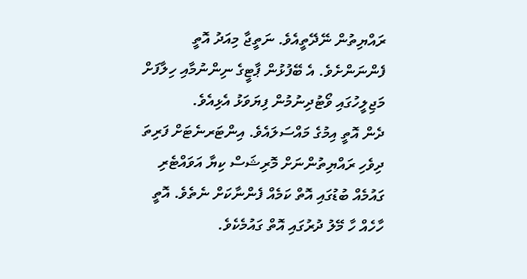ރައްޔިތުން ނޭދޭތީއެވެ. ނަތީޖާ މިއަދު އޮތީ ފެންނަންށެވެ. އެ ބޭފުޅުން ޕާޓީގެ ނިންނުމާއި ހިލާފަށް މަޖިލީހުގައި ވޯޓުދިނުމުން ފިޔަވަޅު އެޅިއެވެ.
ދެން އޮތީ އިމުގެ މައްސަލައެވެ. އިންޓަރނެޓަށް ފަރިތަ ދިވެހި ރައްޔިތުންނަށް މޮރިޝަސް ކިޔާ އަވައްޓެރި ގައުމެއް ބުޑުގައި އޮތް ކަމެއް ފެންނާކަށް ނެތެވެ. އޮތީ ހާހެއް ހާ މޭލު ދުރުގައި އޮތް ގައުމެކެވެ.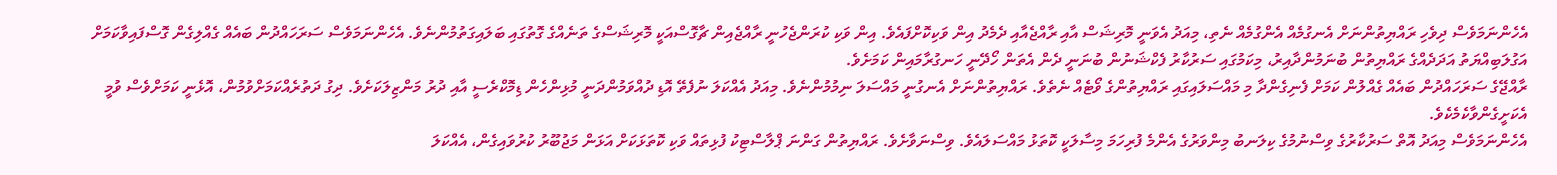އެހެންނަމަވެސް ދިވެހި ރައްޔިތުންނަށް އެނގުމެއް އެންގުމެއް ނެތި، މިއަދު އެވަނީ މޮރިޝަސް އާއި ރާއްޖެއާއި ދެމެދު އިން ވަކިކޮށްފައެވެ. އިން ވަކި ކުރަންޖެހުނީ ރާއްޖެއިން ޗާގޮސްއަކީ މޮރިޝަސްގެ ތަނެއްގެ ގޮތުގައި ބަލައިގަތުމުންނެވެ. އެހެންނަމަވެސް ސަރަހައްދުން ބައެއް ގެއްލިގެން ގޮސްފައިވާކަމަށް އަގުލަބިއްޔަތު އަދަދެއްގެ ރައްޔިތުން ބުނަމުންދާއިރު، މިކަމުގައި ސަރުކާރު ފެކްޝަނުން ބުނަނީ ދެން އެތަން ހޯދޭނީ ހަނގުރާމައިން ކަމަށެވެ.
ރާއްޖޭގެ ސަރަހައްދުން ބައެއް ގެއްލުން ކަމަށް ފެނިގެންދާ މި މައްސަލައިގައި ރައްޔިތުންގެ ވޯޓެއް ނެތެވެ. ރައްޔިތުންނަށް އެނގުނީ މައްސަލަ ނިމުމުންނެވެ. މިއަދު އެއްކަލަ ނުފެތޭ އޮޑި ދުއްވަމުންދަނީ މުޅިންހެން ޑިމޮކްރެސީ އާއި ދުރު މަންޒިލަކަށެވެ. ދިގު ދަތުރެއްކަމަށްވުމުން، އޮޅެނީ ކަމަށްވެސް ވުމީ އެކަށީގެންވާކެމެކެވެ.
އެހެންނަމަވެސް މިއަދު އޮތް ސަރުކާރުގެ ވިސްނުމުގެ ކިލަނބު މިންވަރުގެ އެންމެ ފުރިހަމަ މިސާލަކީ ކޮތަޅު މައްސަލައެވެ. ވިސްނަވާށެވެ. ރައްޔިތުން ގަންނަ ޕްލާސްޓިކު ފުޅިތައް ވަކި ކޮތަޅަކަށް އަޅަން މަޖުބޫރު ކުރުވައިގެން، އެއްކަލަ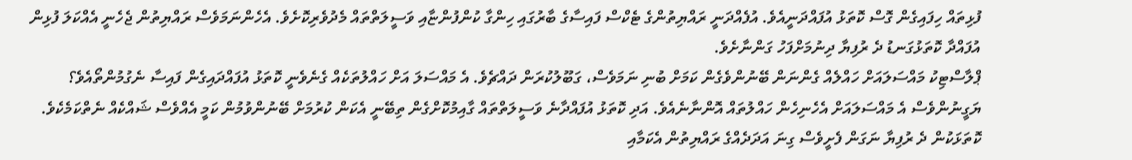ފުޅިތައް ހިފައިގެން ގޮސް ކޮތަޅު އުފައްދަނީއެވެ. އުފެއްދަނީ ރައްޔިތުންގެ ޓެކްސް ފައިސާގެ ބާރުގައި ހިންގާ ކުންފުންޏާއި ވަސީލަތްތައް މެދުވެރިކޮށެވެ. އެހެންނަމަވެސް ރައްޔިތުން ޖެހެނީ އެއްކަލަ ފުޅިން އުފައްދާ ކޮތަޅުގަނޑު ދެ ރުފިޔާ ދިނުމަށްފަހު ގަންނާށެވެ.
ޕްލާސްޓިކު މައްސަލައަށް ހައްލެއް ގެންނަން ބޭނުންވެގެން ކަމަށް ބުނި ނަމަވެސް، ގަބޫލުކުރަން ދައްޗެވެ. އެ މައްސަލަ އަށް ހައްލުތަކެއް ގެނެވެނީ ކޮތަޅު އުފައްދައިގެން ފައިސާ ނެގުމުންތޯއެވެ؟ ޔަގީނުންވެސް އެ މައްސަލައަށް އެހެނިހެން ހައްލުތައް އޮންނާނެއެވެ. އަދި ކޮތަޅު އުފައްދާނެ ވަސީލަތްތައް ގާއިމުކޮށްގެން ތިބޭނީ އެކަން ކުރުމަށް ބޭނުންވުމުން ކަމީ އެއްވެސް ޝައްކެއް ނެތްކަމެކެވެ. ކޮތަޅަކުން ދެ ރުފިޔާ ނަގަން ފެށީވެސް ގިނަ އަދަދެއްގެ ރައްޔިތުން އެކަމާއި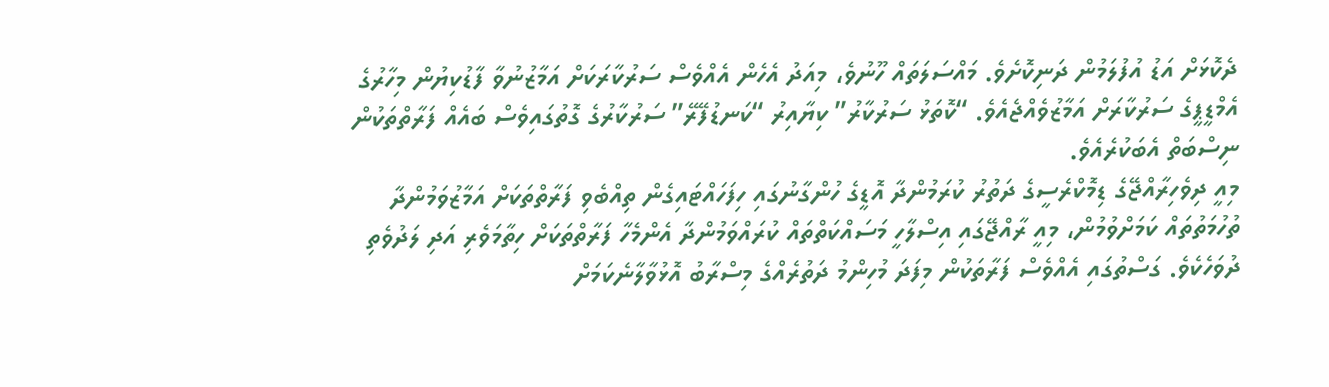ދެކޮޅަށް އަޑު އުފުލަމުން ދަނިކޮށެވެ. މައްސަލަތައް ހޫނުވެ، މިއަދު އެހެން އެއްވެސް ސަރުކާރަކަށް އަމާޒުނުވާ ފާޑުކިޔުން މިހާރުގެ އެމްޑީޕީގެ ސަރުކާރަށް އަމާޒުވެއްޖެއެވެ. “ކޮތަޅު ސަރުކާރު” ކިޔާއިރު “ކަނޑުފޭރޭ” ސަރުކާރުގެ ގޮތުގައިވެސް ބައެއް ފަރާތްތަކުން ނިސްބަތް އެބަކުރެއެވެ.
މިއީ ދިވެހިރާއްޖޭގެ ޑިމޮކްރެސީގެ ދަތުރު ކުރަމުންދާ އޮޑީގެ ހުންގާނުގައި ހިފަހައްޓައިގެން ތިއްބެވި ފަރާތްތަކަށް އަމާޒުވަމުންދާ ތުހުމަތުތައް ކަމަށްވުމުން، މިއީ ރާއްޖޭގައި އިސްލާހީ މަސައްކަތްތައް ކުރައްވަމުންދާ އެންމެހާ ފަރާތްތަކަށް ހިތާމަވެރި އަދި ލަދުވެތި ދުވަހެކެވެ. ގަސްތުގައި އެއްވެސް ފަރާތަކުން މިފަދަ މުހިންމު ދަތުރެއްގެ މިސްރާބު އޮޅުވާލާނެކަމަށް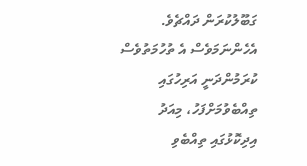ގަބޫލުކުރަން ދައްޗެވެ. އެހެންނަމަވެސް އެ ތުހުމަތުވެސް ކުރަމުންދަނީ އަރިހުގައި ތިއްބެވުމަށްފަހު، މިއަދު އިދިކޮޅުގައި ތިއްބެވި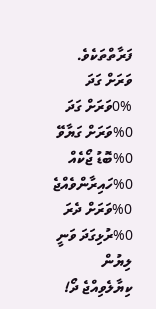ފަރާތްތަކެވެ.
ވަރަށް ގަދަ
0%ވަރަށް ގަދަ 0%ވަރަށް ގަޔާވޭ 0%ބޮޑު ޖޯކެއް 0%ހައިރާންވެއްޖެ 0%ވަރަށް ދެރަ 0%ރުޅިގަދަ ވަނީ
ލިޔުން ކިޔާލެވިއްޖެ ދޯ!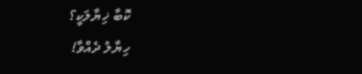ކޮބާ ޚިޔާލަކީ؟
ހިޔާލު ދެއްވާ!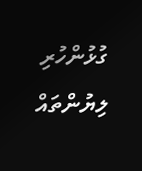ގުޅުންހުރި ލިޔުންތައް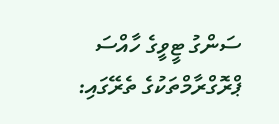ސަންގު ޓީވީގެ ހާއްސަ ޕްރޮގްރާމްތަކުގެ ތެރޭގައި: